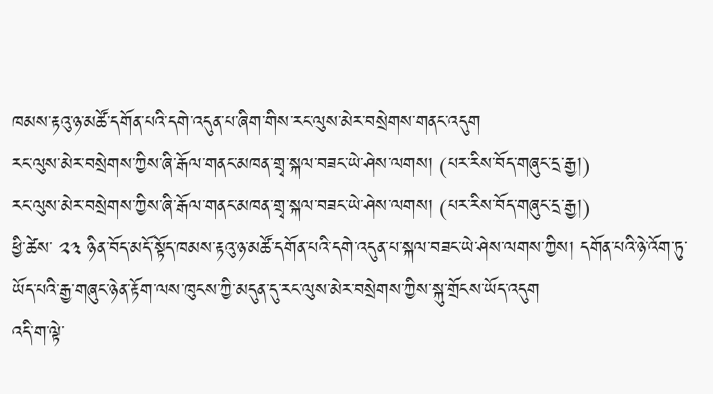ཁམས་རྟའུ་ཉ་མཚོ་དགོན་པའི་དགེ་འདུན་པ་ཞིག་གིས་རང་ལུས་མེར་བསྲེགས་གནང་འདུག
རང་ལུས་མེར་བསྲེགས་ཀྱིས་ཞི་རྒོལ་གནང་མཁན་གྲྭ་སྐལ་བཟང་ཡེ་ཤེས་ལགས། (པར་རིས་བོད་གཞུང་དྲ་རྒྱ།)
རང་ལུས་མེར་བསྲེགས་ཀྱིས་ཞི་རྒོལ་གནང་མཁན་གྲྭ་སྐལ་བཟང་ཡེ་ཤེས་ལགས། (པར་རིས་བོད་གཞུང་དྲ་རྒྱ།)
ཕྱི་ཚེས་ ༢༣ ཉིན་བོད་མདོ་སྟོད་ཁམས་རྟའུ་ཉ་མཚོ་དགོན་པའི་དགེ་འདུན་པ་སྐལ་བཟང་ཡེ་ཤེས་ལགས་ཀྱིས། དགོན་པའི་ཉེ་འོག་ཏུ་ཡོད་པའི་རྒྱ་གཞུང་ཉེན་རྟོག་ལས་ཁུངས་ཀྱི་མདུན་དུ་རང་ལུས་མེར་བསྲེགས་ཀྱིས་སྐུ་གྲོངས་ཡོད་འདུག
འདི་ག་ལྟེ་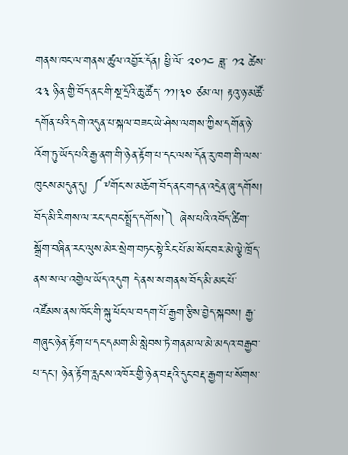གནས་ཁང་ལ་གནས་ཚུལ་འབྱོར་དོན། ཕྱི་ལོ་ ༢༠༡༤ ཟླ་ ༡༢ ཚེས་ ༢༣ ཉིན་གྱི་བོད་ནང་གི་སྔ་དྲོའི་ཆུ་ཚོད་ ༡༡།༣༠ ཙམ་ལ། རྟའུ་ཉ་མཚོ་དགོན་པའི་དགེ་འདུན་པ་སྐལ་བཟང་ཡེ་ཤེས་ལགས་ཀྱིས་དགོན་ཉེ་འོག་ཏུ་ཡོད་པའི་རྒྱ་ནག་གི་ཉེན་རྟོག་པ་དང་ལས་དོན་རུ་ཁག་གི་ལས་ཁུངས་མདུན་དུ། ༼༸གོང་ས་མཆོག་བོད་ནང་གདན་འདྲེན་ཞུ་དགོས། བོད་མི་རིགས་ལ་རང་དབང་སྤྲོད་དགོས།༽ ཞེས་པའི་འབོད་ཚིག་སྒྲོག་བཞིན་རང་ལུས་མེར་སྲེག་བཏང་སྟེ་རིང་པོ་མ་སོང་བར་མེ་ལྕེ་ཁྲོད་ནས་ས་ལ་འགྱེལ་ཡོད་འདུག དེ་ནས་ས་གནས་བོད་མི་མང་པོ་འཛོམས་ནས་ཁོང་གི་སྐུ་ཕོང་ལ་བདག་པོ་རྒྱག་རྩིས་བྱེད་སྐབས། རྒྱ་གཞུང་ཉེན་རྟོག་པ་དང་དམག་མི་སླེབས་ཏེ་གནམ་ལ་མེ་མདའ་བརྒྱབ་པ་དང་། ཉེན་རྟོག་རླངས་འཁོར་གྱི་ཉེན་བརྡའི་དུང་བརྡ་རྒྱག་པ་སོགས་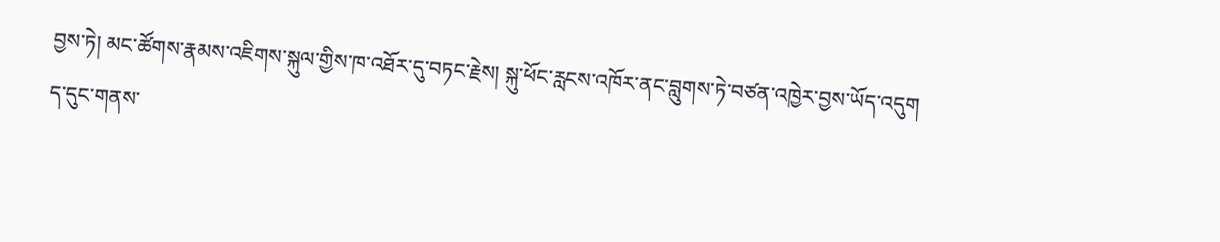བྱས་ཏེ། མང་ཚོགས་རྣམས་འཇིགས་སྐུལ་གྱིས་ཁ་འཐོར་དུ་བཏང་རྗེས། སྐུ་ཕོང་རླངས་འཁོར་ནང་བླུགས་ཏེ་བཙན་འཁྱེར་བྱས་ཡོད་འདུག
ད་དུང་གནས་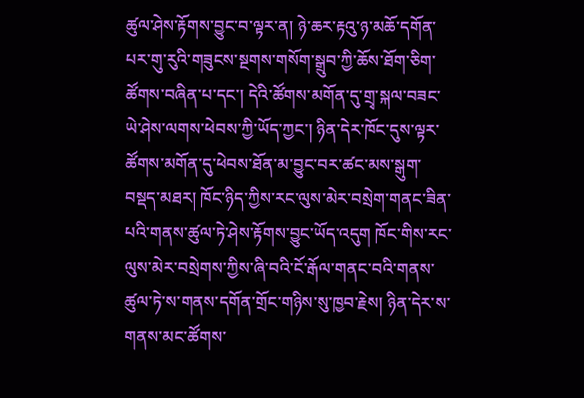ཚུལ་ཤེས་རྟོགས་བྱུང་བ་ལྟར་ན། ཉེ་ཆར་རྟའུ་ཉ་མཆོ་དགོན་པར་གུ་རུའི་གཟུངས་སྔགས་གསོག་སྒྲུབ་ཀྱི་ཆོས་ཐོག་ཅིག་ཚོགས་བཞིན་པ་དང་། དེའི་ཚོགས་མགོན་དུ་གྲྭ་སྐལ་བཟང་ཡེ་ཤེས་ལགས་ཕེབས་ཀྱི་ཡོད་ཀྱང་། ཉིན་དེར་ཁོང་དུས་ལྟར་ཚོགས་མགོན་དུ་ཕེབས་ཐོན་མ་བྱུང་བར་ཚང་མས་སྒུག་བསྡད་མཐར། ཁོང་ཉིད་ཀྱིས་རང་ལུས་མེར་བསྲེག་གནང་ཟིན་པའི་གནས་ཚུལ་ཏེ་ཤེས་རྟོགས་བྱུང་ཡོད་འདུག ཁོང་གིས་རང་ལུས་མེར་བསྲེགས་ཀྱིས་ཞི་བའི་ངོ་རྒོལ་གནང་བའི་གནས་ཚུལ་ཏེ་ས་གནས་དགོན་གྲོང་གཉིས་སུ་ཁྱབ་རྗེས། ཉིན་དེར་ས་གནས་མང་ཚོགས་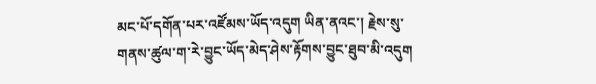མང་པོ་དགོན་པར་འཛོམས་ཡོད་འདུག ཡིན་ནའང་། རྗེས་སུ་གནས་ཚུལ་ག་རེ་བྱུང་ཡོད་མེད་ཤེས་རྟོགས་བྱུང་ཐུབ་མི་འདུག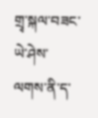གྲྭ་སྐལ་བཟང་ཡེ་ཤེས་ལགས་ནི་ད་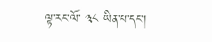ལྟ་རང་ལོ་ ༣༨ ཡིན་པ་དང་།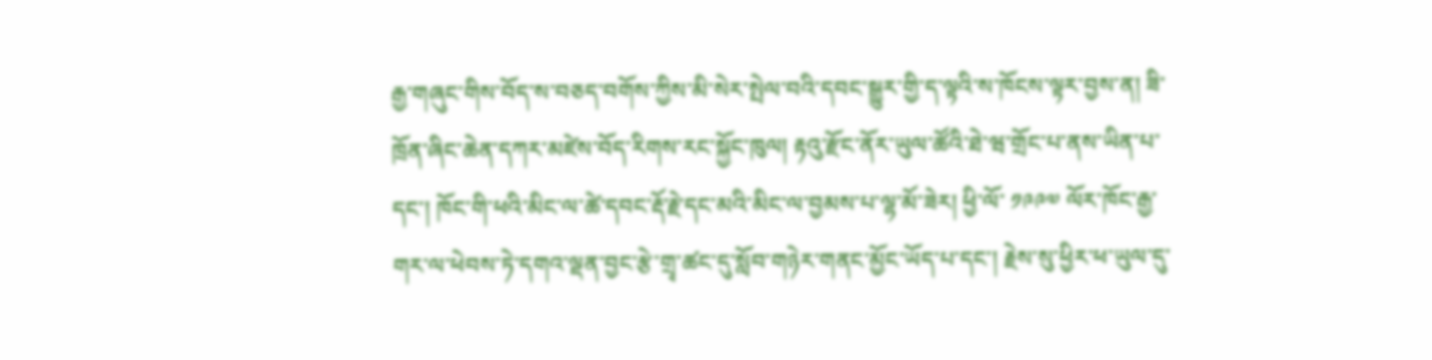རྒྱ་གཞུང་གིས་བོད་ས་བཅད་བགོས་ཀྱིས་མི་སེར་སྤེལ་བའི་དབང་སྒྱུར་གྱི་ད་ལྟའི་ས་ཁོངས་ལྟར་བྱས་ན། ཟི་ཁྲོན་ཞིང་ཆེན་དཀར་མཛེས་བོད་རིགས་རང་སྐྱོང་ཁུལ། རྟའུ་རྫོང་ནོར་ཡུལ་ཚོའི་ཐེ་ཝ་གྲོང་པ་ནས་ཡིན་པ་དང་། ཁོང་གི་ཕའི་མིང་ལ་ཚེ་དབང་རྡོ་རྗེ་དང་མའི་མིང་ལ་བྱམས་པ་ལྷ་མོ་ཟེར། ཕྱི་ལོ་ ༡༩༩༧ ལོར་ཁོང་རྒྱ་གར་ལ་ཕེབས་ཏེ་དགའ་ལྡན་བྱང་རྩེ་གྲྭ་ཚང་དུ་སློབ་གཉེར་གནང་མྱོང་ཡོད་པ་དང་། རྗེས་སུ་ཕྱིར་ཕ་ཡུལ་དུ་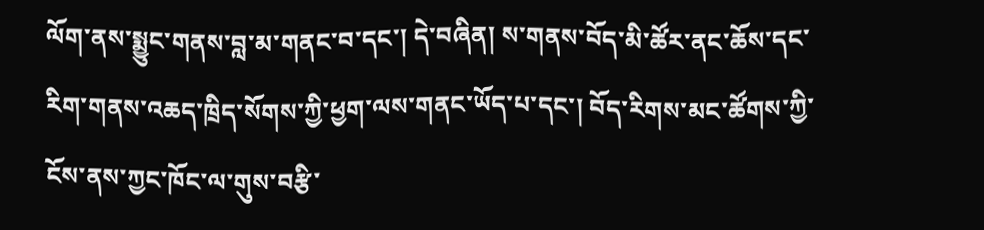ལོག་ནས་སྨྱུང་གནས་བླ་མ་གནང་བ་དང་། དེ་བཞིན། ས་གནས་བོད་མི་ཚོར་ནང་ཆོས་དང་རིག་གནས་འཆད་ཁྲིད་སོགས་ཀྱི་ཕྱག་ལས་གནང་ཡོད་པ་དང་། བོད་རིགས་མང་ཚོགས་ཀྱི་ངོས་ནས་ཀྱང་ཁོང་ལ་གུས་བརྩི་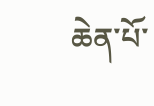ཆེན་པོ་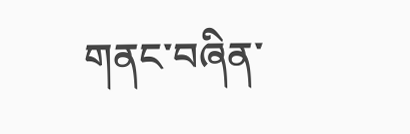གནང་བཞིན་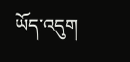ཡོད་འདུག